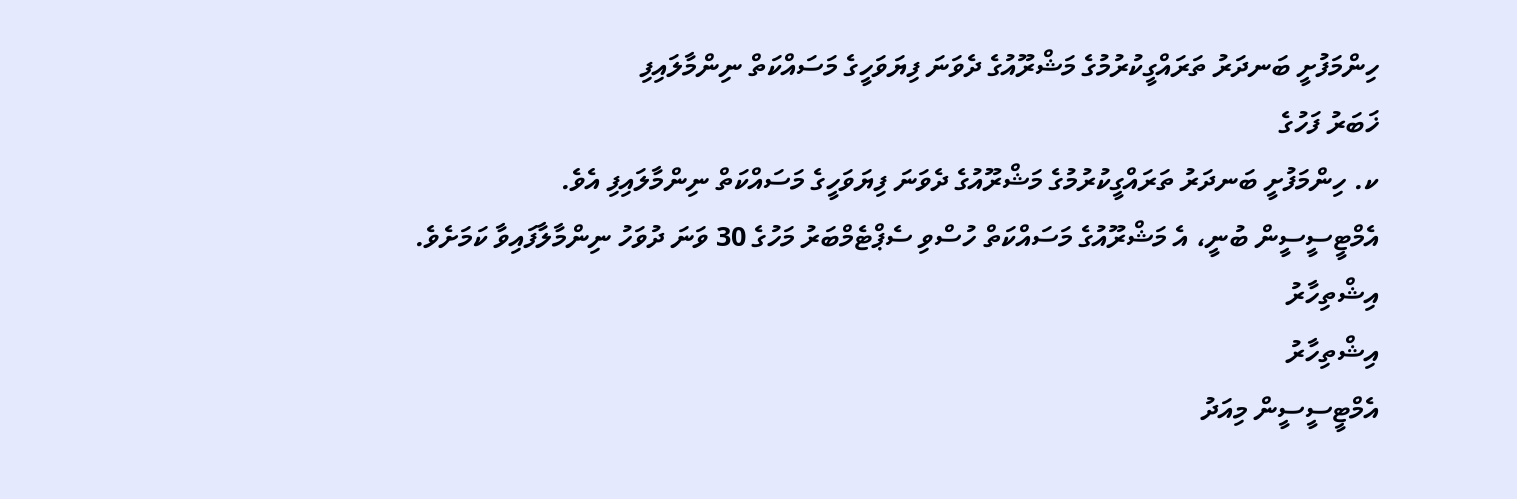ހިންމަފުށީ ބަނދަރު ތަރައްގީކުރުމުގެ މަޝްރޫއުގެ ދެވަނަ ފިޔަވަހީގެ މަސައްކަތް ނިންމާލައިފި
ޚަބަރު ފަހުގެ
ކ. ހިންމަފުށީ ބަނދަރު ތަރައްގީކުރުމުގެ މަޝްރޫއުގެ ދެވަނަ ފިޔަވަހީގެ މަސައްކަތް ނިންމާލައިފި އެވެ.
އެމްޓީސީސީން ބުނީ، އެ މަޝްރޫއުގެ މަސައްކަތް ހުސްވި ސެޕްޓެމްބަރު މަހުގެ 30 ވަނަ ދުވަހު ނިންމާލާފައިވާ ކަމަށެވެ.
އިޝްތިހާރު
އިޝްތިހާރު
އެމްޓީސީސީން މިއަދު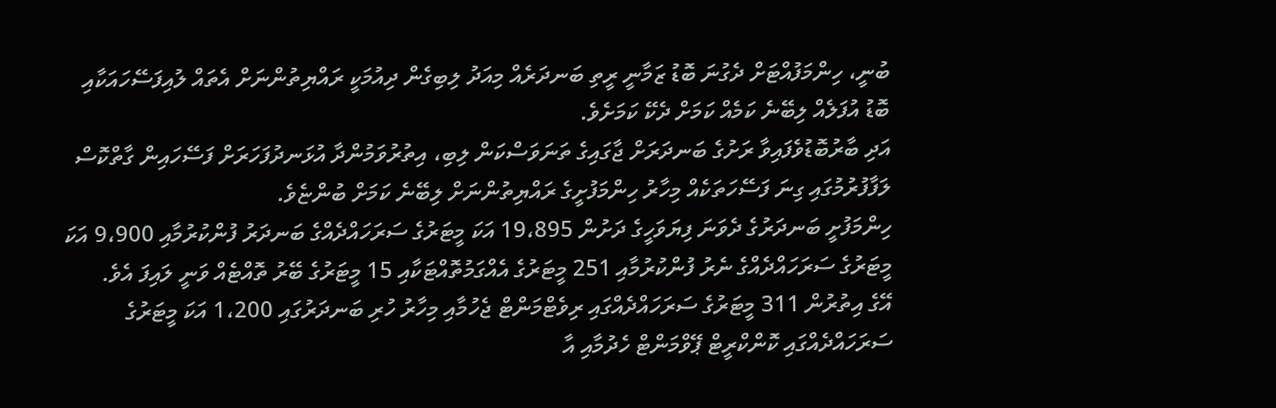ބުނީ، ހިންމަފުއްޓަށް ދެގުނަ ބޮޑު ޒަމާނީ ރީތި ބަނދަރެއް މިއަދު ލިބިގެން ދިއުމަކީ ރައްޔިތުންނަށް އެތައް ލުއިފަސޭހައަކާއި ބޮޑު އުފަލެއް ލިބޭނެ ކަމެއް ކަމަށް ދެކޭ ކަމަށެވެ.
އަދި ބާރުބޮޑުވެފައިވާ ރަށުގެ ބަނދަރަށް ޖާގައިގެ ތަނަވަސްކަން ލިބި، އިތުރުވަމުންދާ އުޅަނދުފަހަރަށް ފަސޭހައިން ގާތްކޮސް ލަފާފުރުމުގައި ގިނަ ފަސޭހަތަކެއް މިހާރު ހިންމަފުށީގެ ރައްޔިތުންނަށް ލިބޭނެ ކަމަށް ބުންޏެވެ.
ހިންމަފުށީ ބަނދަރުގެ ދެވަނަ ފިޔަވަހީގެ ދަށުން 19،895 އަކަ މީޓަރުގެ ސަރަހައްދެއްގެ ބަނދަރު ފުންކުރުމާއި 9،900 އަކަ މީޓަރުގެ ސަރަހައްދެއްގެ ނެރު ފުންކުރުމާއި 251 މީޓަރުގެ އެއްގަމުތޮއްޓަކާއި 15 މީޓަރުގެ ބޭރު ތޮއްޓެއް ވަނީ ލައިފަ އެވެ.
އޭގެ އިތުރުން 311 މީޓަރުގެ ސަރަހައްދެއްގައި ރިވެޓްމަންޓް ޖެހުމާއި މިހާރު ހުރި ބަނދަރުގައި 1،200 އަކަ މީޓަރުގެ ސަރަހައްދެއްގައި ކޮންކްރީޓް ޕޭވްމަންޓް ހެދުމާއި އާ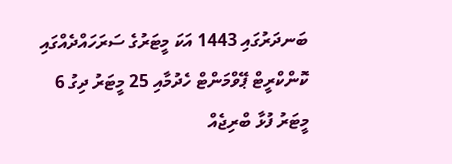ބަނދަރުގައި 1443 އަކަ މީޓަރުގެ ސަރަހައްދެއްގައި ކޮންކްރީޓް ޕޭވްމަންޓް ހެދުމާއި 25 މީޓަރު ދިގު 6 މީޓަރު ފުޅާ ބްރިޖެއް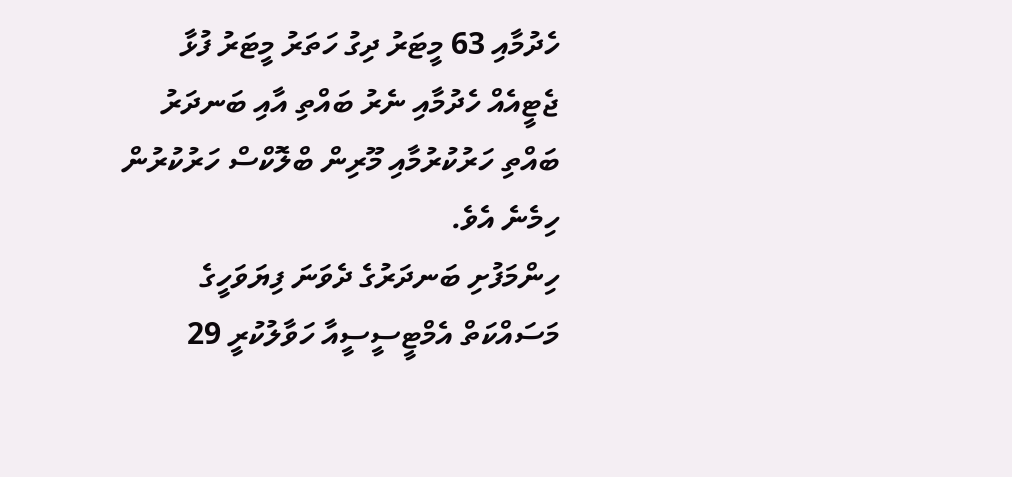ހެދުމާއި 63 މީޓަރު ދިގު ހަތަރު މީޓަރު ފުޅާ ޖެޓީއެއް ހެދުމާއި ނެރު ބައްތި އާއި ބަނދަރު ބައްތި ހަރުކުރުމާއި މޫރިން ބްލޮކްސް ހަރުކުރުން ހިމެނެ އެވެ.
ހިންމަފުށި ބަނދަރުގެ ދެވަނަ ފިޔަވަހީގެ މަސައްކަތް އެމްޓީސީސީއާ ހަވާލުކުރީ 29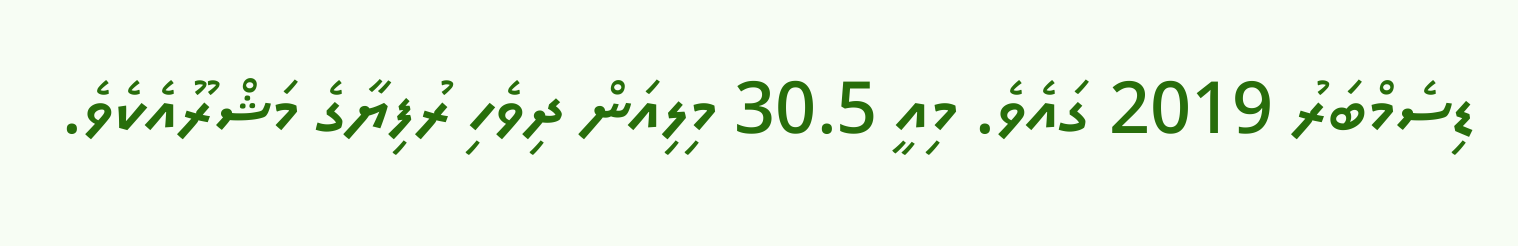ޑިސެމްބަރު 2019 ގައެވެ. މިއީ 30.5 މިލިއަން ދިވެހި ރުފިޔާގެ މަޝްރޫއެކެވެ.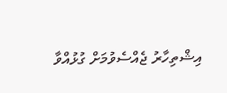އިޝްތިހާރު ޖެއްސެވުމަށް ގުޅުއްވާ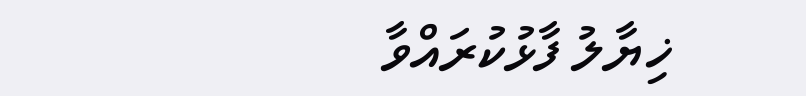ޚިޔާލު ފާޅުކުރައްވާ